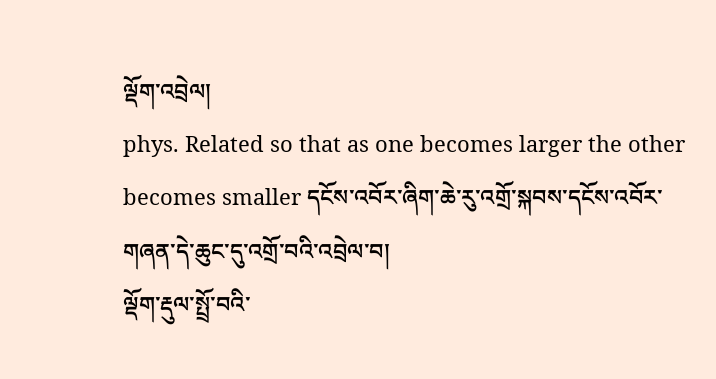ལྡོག་འབྲེལ།
phys. Related so that as one becomes larger the other becomes smaller དངོས་འབོར་ཞིག་ཆེ་རུ་འགྲོ་སྐབས་དངོས་འབོར་གཞན་དེ་ཆུང་དུ་འགྲོ་བའི་འབྲེལ་བ།
ལྡོག་རྡུལ་སྤྲོ་བའི་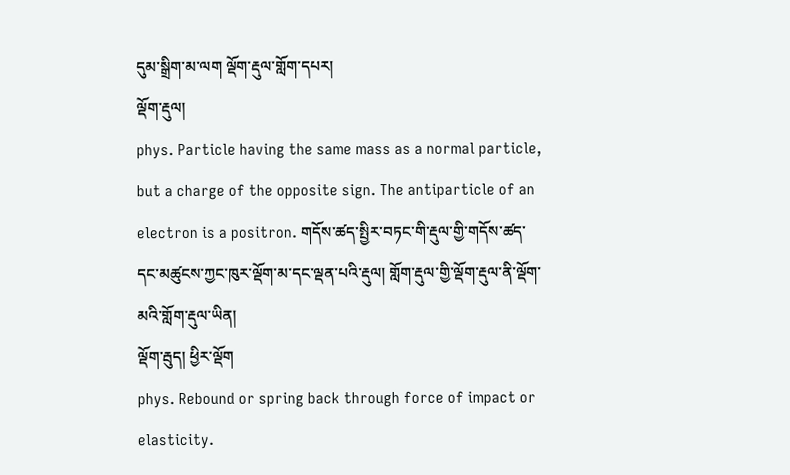དུམ་སྒྲིག་མ་ལག ལྡོག་རྡུལ་གློག་དཔར།
ལྡོག་རྡུལ།
phys. Particle having the same mass as a normal particle, but a charge of the opposite sign. The antiparticle of an electron is a positron. གདོས་ཚད་སྤྱིར་བཏང་གི་རྡུལ་གྱི་གདོས་ཚད་དང་མཚུངས་ཀྱང་ཁུར་ལྡོག་མ་དང་ལྡན་པའི་རྡུལ། གློག་རྡུལ་གྱི་ལྡོག་རྡུལ་ནི་ལྡོག་མའི་གློག་རྡུལ་ཡིན།
ལྡོག་རྦུད། ཕྱིར་ལྡོག
phys. Rebound or spring back through force of impact or elasticity.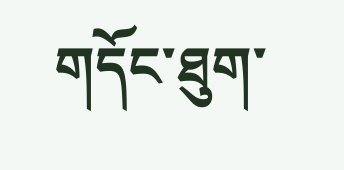གདོང་ཐུག་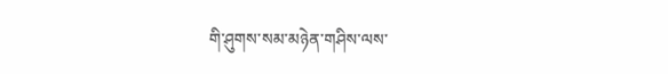གི་ཤུགས་སམ་མཉེན་གཤིས་ལས་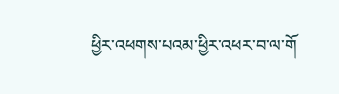ཕྱིར་འཕགས་པའམ་ཕྱིར་འཕར་བ་ལ་གོ